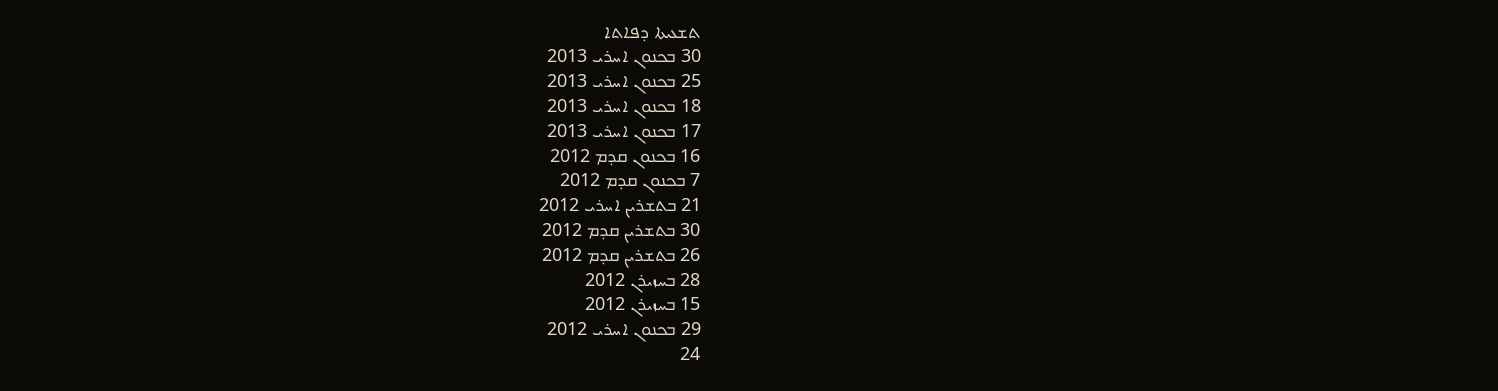ܬܫܥܝܬܐ ܕܦܐܬܐ
30 ܒܟܢܘܢ ܐܚܪܝ 2013
25 ܒܟܢܘܢ ܐܚܪܝ 2013
18 ܒܟܢܘܢ ܐܚܪܝ 2013
17 ܒܟܢܘܢ ܐܚܪܝ 2013
16 ܒܟܢܘܢ ܩܕܡ 2012
7 ܒܟܢܘܢ ܩܕܡ 2012
21 ܒܬܫܪܝܢ ܐܚܪܝ 2012
30 ܒܬܫܪܝܢ ܩܕܡ 2012
26 ܒܬܫܪܝܢ ܩܕܡ 2012
28 ܒܚܙܝܪܢ 2012
15 ܒܚܙܝܪܢ 2012
29 ܒܟܢܘܢ ܐܚܪܝ 2012
24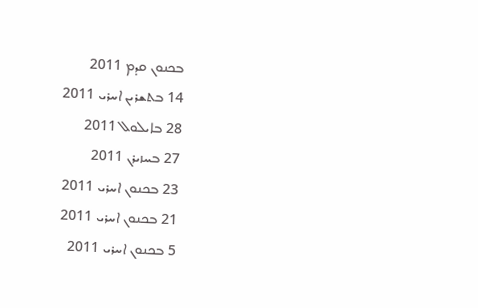ܒܟܢܘܢ ܩܕܡ 2011
14 ܒܬܫܪܝܢ ܐܚܪܝ 2011
28 ܒܐܝܠܘܠ 2011
27 ܒܚܙܝܪܢ 2011
23 ܒܟܢܘܢ ܐܚܪܝ 2011
21 ܒܟܢܘܢ ܐܚܪܝ 2011
5 ܒܟܢܘܢ ܐܚܪܝ 2011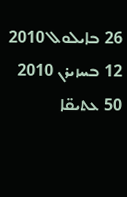26 ܒܐܝܠܘܠ 2010
12 ܒܚܙܝܪܢ 2010
50 ܥܬܝܩ̈ܐ